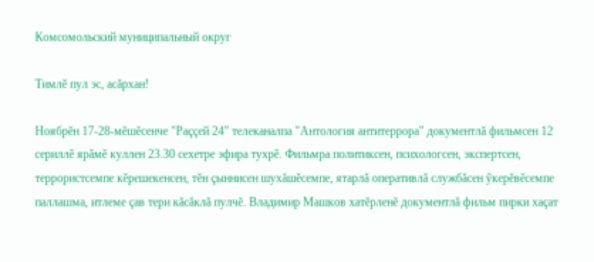Комсомольский муниципальный округ

Тимлĕ пул эс, асăрхан!

Ноябрĕн 17-28-мĕшĕсенче "Раççей 24" телеканалпа "Антология антитеррора" документлă фильмсен 12 сериллĕ ярăмĕ куллен 23.30 сехетре эфира тухрĕ. Фильмра политиксен, психологсен, экспертсен, террористсемпе кĕрешекенсен, тĕн çыннисен шухăшĕсемпе, ятарлă оперативлă службăсен ỹкерĕвĕсемпе паллашма, итлеме çав тери кăсăклă пулчĕ. Владимир Машков хатĕрленĕ документлă фильм пирки хаçат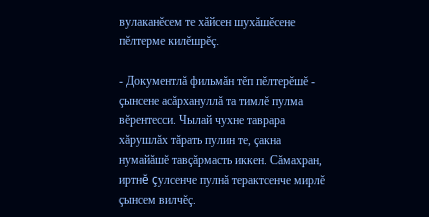вулаканĕсем те хăйсен шухăшĕсене пĕлтерме килĕшрĕç.

- Документлă фильмăн тĕп пĕлтерĕшĕ - çынсене асăрхануллă та тимлĕ пулма вĕрентесси. Чылай чухне таврара хăрушлăх тăрать пулин те, çакна нумайăшĕ тавçăрмасть иккен. Сăмахран, иртнĕ çулсенче пулнă терактсенче мирлĕ çынсем вилчĕç.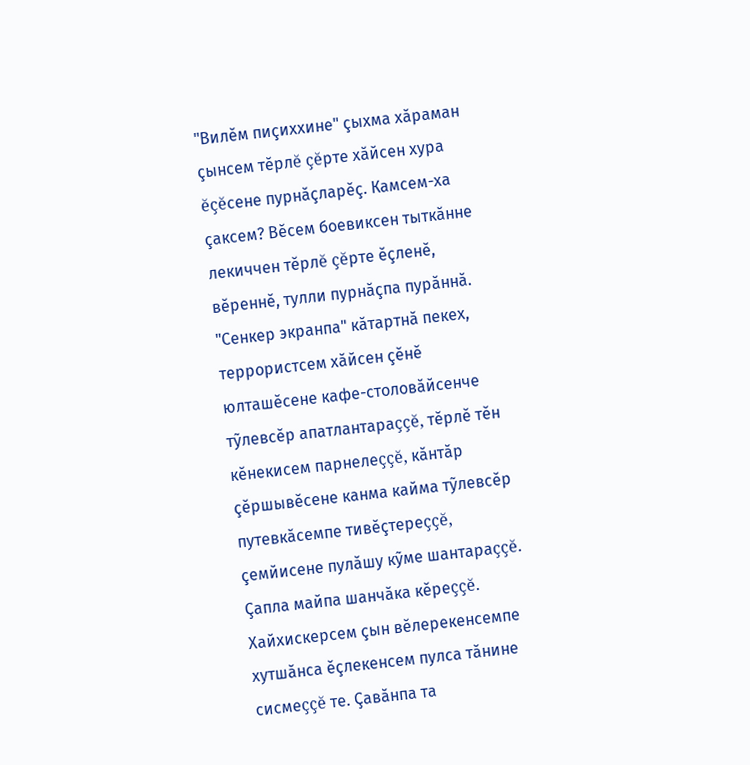"Вилĕм пиçиххине" çыхма хăраман çынсем тĕрлĕ çĕрте хăйсен хура ĕçĕсене пурнăçларĕç. Камсем-ха çаксем? Вĕсем боевиксен тыткăнне лекиччен тĕрлĕ çĕрте ĕçленĕ, вĕреннĕ, тулли пурнăçпа пурăннă. "Сенкер экранпа" кăтартнă пекех, террористсем хăйсен çĕнĕ юлташĕсене кафе-столовăйсенче тỹлевсĕр апатлантараççĕ, тĕрлĕ тĕн кĕнекисем парнелеççĕ, кăнтăр çĕршывĕсене канма кайма тỹлевсĕр путевкăсемпе тивĕçтереççĕ, çемйисене пулăшу кỹме шантараççĕ. Çапла майпа шанчăка кĕреççĕ. Хайхискерсем çын вĕлерекенсемпе хутшăнса ĕçлекенсем пулса тăнине сисмеççĕ те. Çавăнпа та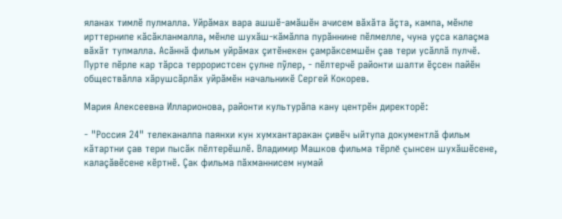яланах тимлĕ пулмалла. Уйрăмах вара ашшĕ-амăшĕн ачисем вăхăта ăçта, кампа, мĕнле ирттернипе кăсăкланмалла, мĕнле шухăш-кăмăлпа пурăннине пĕлмелле, чуна уçса калаçма вăхăт тупмалла. Асăннă фильм уйрăмах çитĕнекен çамрăксемшĕн çав тери усăллă пулчĕ. Пурте пĕрле кар тăрса террористсен çулне пỹлер, - пĕлтерчĕ районти шалти ĕçсен пайĕн обществăлла хăрушсăрлăх уйрăмĕн начальникĕ Сергей Кокорев.

Мария Алексеевна Илларионова, районти культурăпа кану центрĕн директорĕ:

- "Россия 24" телеканалпа паянхи кун хумхантаракан çивĕч ыйтупа документлă фильм кăтартни çав тери пысăк пĕлтерĕшлĕ. Владимир Машков фильма тĕрлĕ çынсен шухăшĕсене, калаçăвĕсене кĕртнĕ. Çак фильма пăхманнисем нумай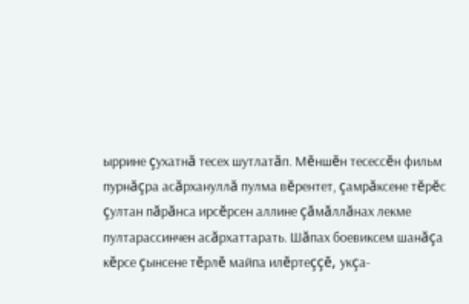ыррине çухатнă тесех шутлатăп. Мĕншĕн тесессĕн фильм пурнăçра асăрхануллă пулма вĕрентет, çамрăксене тĕрĕс çултан пăрăнса ирсĕрсен аллине çăмăллăнах лекме пултарассинчен асăрхаттарать. Шăпах боевиксем шанăçа кĕрсе çынсене тĕрлĕ майпа илĕртеççĕ, укçа-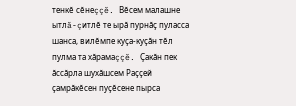тенкĕ сĕнеççĕ. Вĕсем малашне ытлă-çитлĕ те ырă пурнăç пуласса шанса, вилĕмпе куçа-куçăн тĕл пулма та хăрамаççĕ. Çакăн пек ăссăрла шухăшсем Раççей çамрăкĕсен пуçĕсене пырса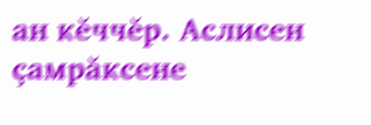ан кĕччĕр. Аслисен çамрăксене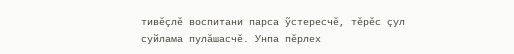тивĕçлĕ воспитани парса ỹстересчĕ, тĕрĕс çул суйлама пулăшасчĕ. Унпа пĕрлех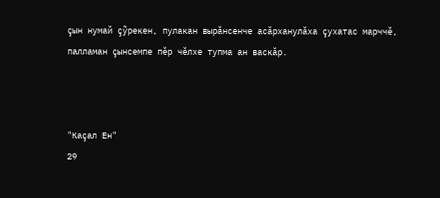çын нумай çỹрекен, пулакан вырăнсенче асăрханулăха çухатас марччĕ, палламан çынсемпе пĕр чĕлхе тупма ан васкăр.



"Каçал Ен"
29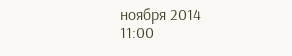ноября 2014
11:00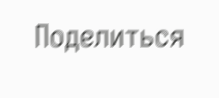Поделиться